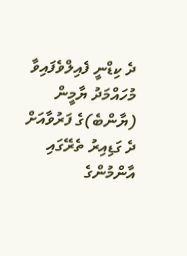ދެ ކިޑްނީ ފެއިލްވެފައިވާ މުހައްމަދު ޔާމީން (ޔާންބެ)ގެ ފަރުވާއަށް ދެ ގަޑިއިރު ތެރޭގައި އާންމުންގެ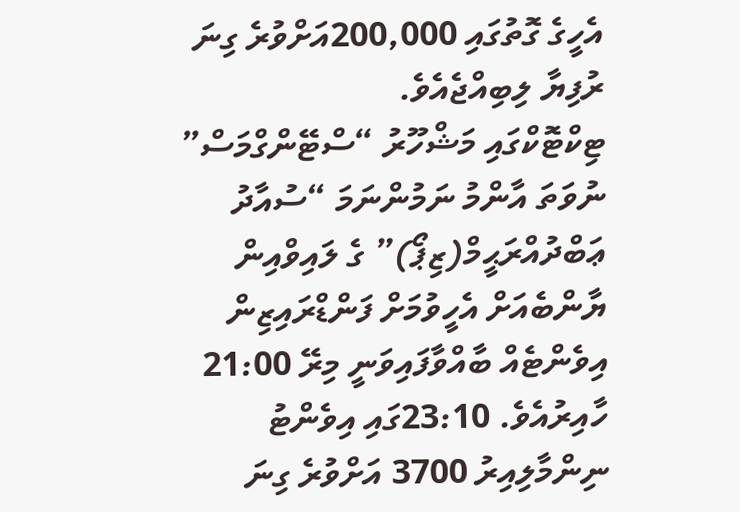އެހީގެ ގޮތުގައި 200,000އަށްވުރެ ގިނަ ރުފިޔާ ލިބިއްޖެއެވެ.
ޓިކްޓޮކްގައި މަޝްހޫރު “ސްޓޭންގްމަސް” ނުވަތަ އާންމު ނަމުންނަމަ “ސުއާދު ޢަބްދުއްރަޙީމް(ޒިޕޯ)” ގެ ލައިވްއިން ޔާންބެއަށް އެހީވުމަށް ފަންޑްރައިޒިން އިވެންޓެއް ބާއްވާފައިވަނީ މިރޭ 21:00 ހާއިރުއެވެ. 23:10ގައި އިވެންޓު ނިންމާލިއިރު 3700 އަށްވުރެ ގިނަ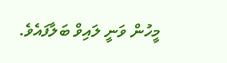މީހުން ވަނީ ލައިވް ބަލާފައެވެ.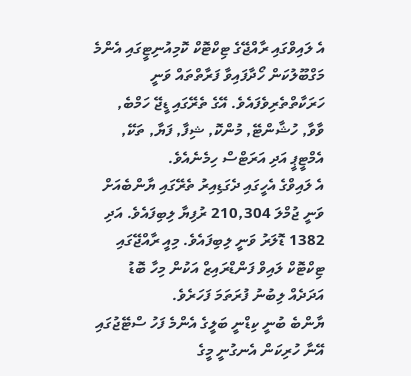އެ ލައިވްގައި ރާއްޖޭގެ ޓިކްޓޮކް ކޮމިއުނިޓީގައި އެންމެ މަގްބޫލުކަން ހޯދާފައިވާ ފަރާތްތައް ވަނީ ހަރަކާތްތެރިވެފައެވެ. އޭގެ ތެރޭގައި ޑީޖޭ ހަމްބެ, ވާވާ, ހުޝާންޓޭ, މުންކޮ, ޝިފާ, ފަޔާ, ތަކޭ, އެމްޓީޕީ އަދި އަރަޓްސް ހިމެނެއެވެ.
އެ ލައިވްގެ އެހީގައި ދެގަޑިއިރު ތެރޭގައި ޔާންބެއަށް ވަނީ ޖުމްލަ 210,304 ރުފިޔާ ލިބިފައެވެ. އަދި 1382 ޑޮލަރު ވަނީ ލިބިފައެވެ. މިއީ ރާއްޖޭގައި ޓިކްޓޮކް ލައިވް ފަންޑްރައިޒް އަކުން މިހާ ބޮޑު އަދަދެއް ލިބުނު ފުރަތަމަ ފަހަރެވެ.
ޔާންބެ ބުނީ ކިޑްނީ ބަލީގެ އެންމެ ފަހު ސްޓޭޖުގައި އޭނާ ހުރިކަން އެނގުނީ މީގެ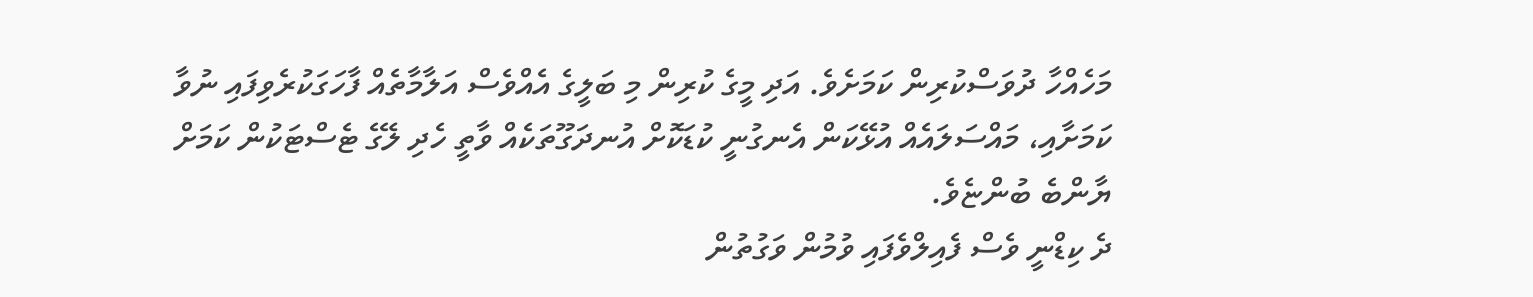މަހެއްހާ ދުވަސްކުރިން ކަމަށެވެ. އަދި މީގެ ކުރިން މި ބަލީގެ އެއްވެސް އަލާމާތެއް ފާހަގަކުރެވިފައި ނުވާ ކަމަށާއި، މައްސަލައެއް އުޅޭކަން އެނގުނީ ކުޑަކޮށް އުނދަގޫތަކެއް ވާތީ ހެދި ލޭގެ ޓެސްޓަކުން ކަމަށް ޔާންބެ ބުންޏެވެ.
ދެ ކިޑްނީ ވެސް ފެއިލްވެފައި ވުމުން ވަގުތުން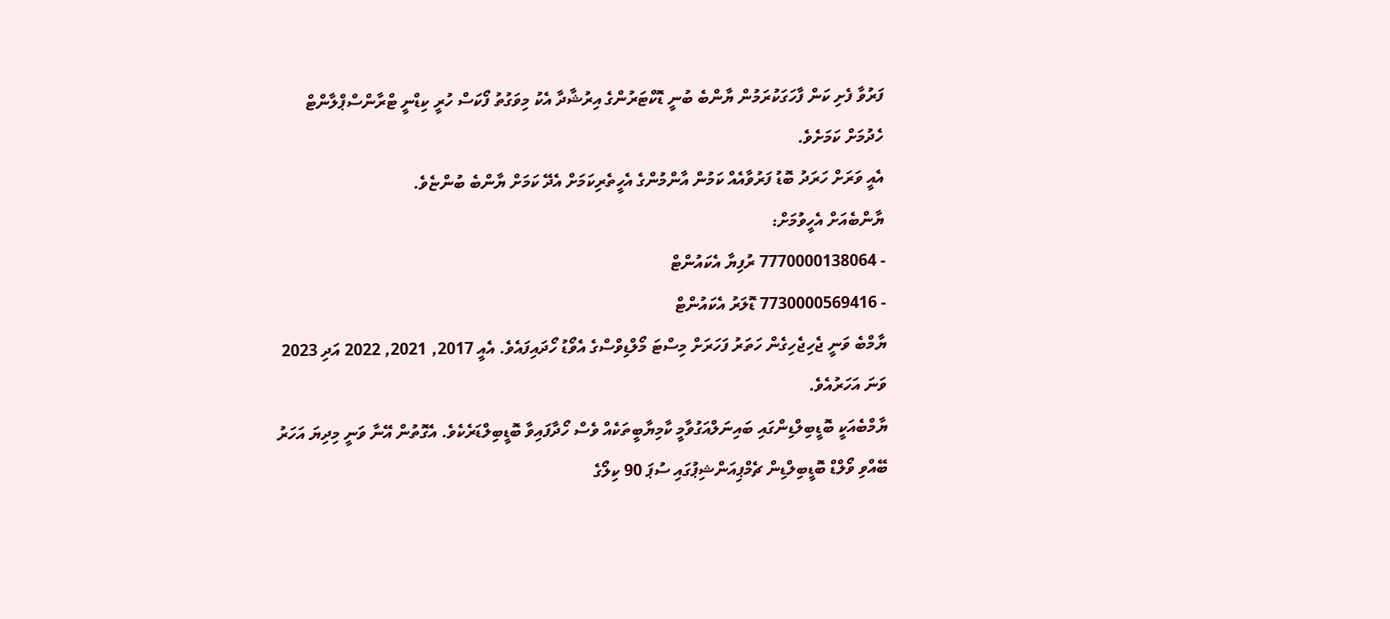ފަރުވާ ފެށި ކަން ފާހަގަކުރަމުން ޔާންބެ ބުނީ ޑޮކްޓަރުންގެ އިރުޝާދާ އެކު މިވަގުތު ފޯކަސް ހުރީ ކިޑްނީ ޓްރާންސްޕްލާންޓް ހެދުމަށް ކަމަށެވެ.
އެއީ ވަރަށް ހަރަދު ބޮޑު ފަރުވާއެއް ކަމުން އާންމުންގެ އެހީތެރިކަމަށް އެދޭ ކަމަށް ޔާންބެ ބުންޏެވެ.
ޔާންބެއަށް އެހީވުމަށް:
- 7770000138064 ރުފިޔާ އެކައުންޓް
- 7730000569416 ޑޮލަރު އެކައުންޓް
ޔާމްބެ ވަނީ ޖެހިޖެހިގެން ހަތަރު ފަހަރަށް މިސްޓަ މޯލްޑިވްސްގެ އެވޯޑު ހޯދައިފައެވެ. އެއީ 2017, 2021, 2022 އަދި 2023 ވަނަ އަހަރުއެވެ.
ޔާމްބެއަކީ ބޮޑީބިލްޑިންގައި ބައިނަލްއަގުވާމީ ކާމިޔާބީތަކެއް ވެސް ހޯދާފައިވާ ބޮޑީބިލްޑަރެކެވެ. އެގޮތުން އޭނާ ވަނީ މިދިޔަ އަހަރު ބޭއްވި ވޯލްޑް ބޮޑީބިލްޑިން ޗެމްޕިއަންޝިޕުގައި ސުޕަ 90 ކިލޯގެ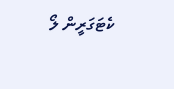ކެޓަގަރީން ލޯ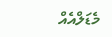މެޑަލްއެއް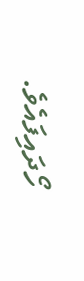ހޯދައިފައެވެ.